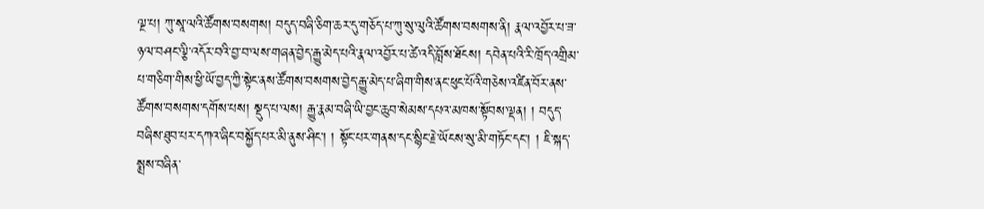ལྔ་པ། ཀུ་སཱ་ལའི་ཚོགས་བསགས། བདུད་བཞི་ཅིག་ཆར་དུ་གཅོད་པ་ཀུ་སུ་ལུའི་ཚོགས་བསགས་ནི། རྣལ་འབྱོར་པ་ཟ་ཉལ་བཤང་ལྕི་འདོར་བའི་བྱ་བ་ལས་གཞན་བྱེད་རྒྱུ་མེད་པའི་རྣལ་འབྱོར་པ་ཚེ་འདི་བློས་ཐོངས། དབེན་པའི་རི་ཁྲོད་འགྲིམ་པ་གཅིག་གིས་ཕྱི་ཡོ་བྱད་ཀྱི་སྟེང་ནས་ཚོགས་བསགས་བྱེད་རྒྱུ་མེད་པ་ཞིག་གིས་ནང་ཕུང་པོའི་གཅེས་འཛིན་བོར་ནས་ཚོགས་བསགས་དགོས་པས། སྡུད་པ་ལས། རྒྱུ་རྣམ་བཞི་ཡི་བྱང་ཆུབ་སེམས་དཔའ་མཁས་སྟོབས་ལྡན། ། བདུད་བཞིས་ཐུབ་པར་དཀའ་ཞིང་བསྐྱོད་པར་མི་ནུས་ཤིང་། ། སྟོང་པར་གནས་དང་སྙིང་རྗེ་ཡོངས་སུ་མི་གཏོང་དང་། ། ཇི་སྐད་སྨྲས་བཞིན་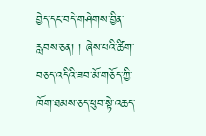བྱེད་དང་བདེ་གཤེགས་བྱིན་རླབས་ཅན། ། ཞེས་པའི་ཚིག་བཅད་འདིའི་ཟབ་མོ་གཅོད་ཀྱི་ཁོག་ཐམས་ཅད་ཕུབ་སྟེ་འཆད་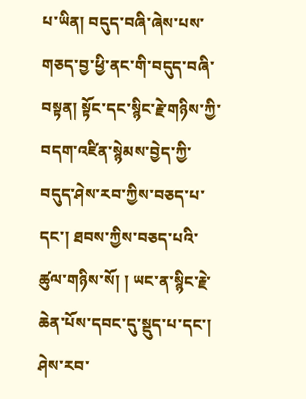པ་ཡིན། བདུད་བཞི་ཞེས་པས་གཅད་བྱ་ཕྱི་ནང་གི་བདུད་བཞི་བསྟན། སྟོང་དང་སྙིང་རྗེ་གཉིས་ཀྱི་བདག་འཛིན་སྙེམས་བྱེད་ཀྱི་བདུད་ཤེས་རབ་ཀྱིས་བཅད་པ་དང་། ཐབས་ཀྱིས་བཅད་པའི་ཚུལ་གཉིས་སོ། ། ཡང་ན་སྙིང་རྗེ་ཆེན་པོས་དབང་དུ་སྡུད་པ་དང་། ཤེས་རབ་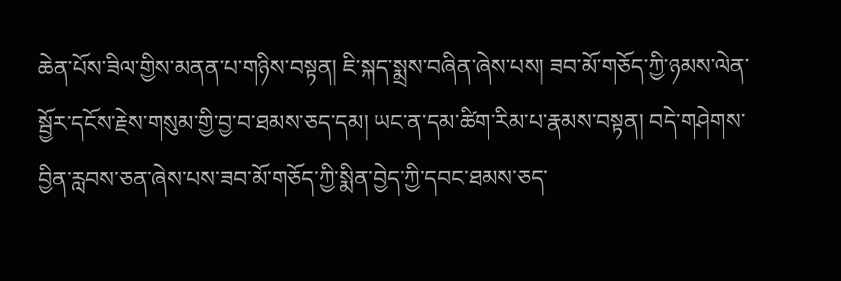ཆེན་པོས་ཟིལ་གྱིས་མནན་པ་གཉིས་བསྟན། ཇི་སྐད་སྨྲས་བཞིན་ཞེས་པས། ཟབ་མོ་གཅོད་ཀྱི་ཉམས་ལེན་སྦྱོར་དངོས་རྗེས་གསུམ་གྱི་བྱ་བ་ཐམས་ཅད་དམ། ཡང་ན་དམ་ཚིག་རིམ་པ་རྣམས་བསྟན། བདེ་གཤེགས་བྱིན་རླབས་ཅན་ཞེས་པས་ཟབ་མོ་གཅོད་ཀྱི་སྨིན་བྱེད་ཀྱི་དབང་ཐམས་ཅད་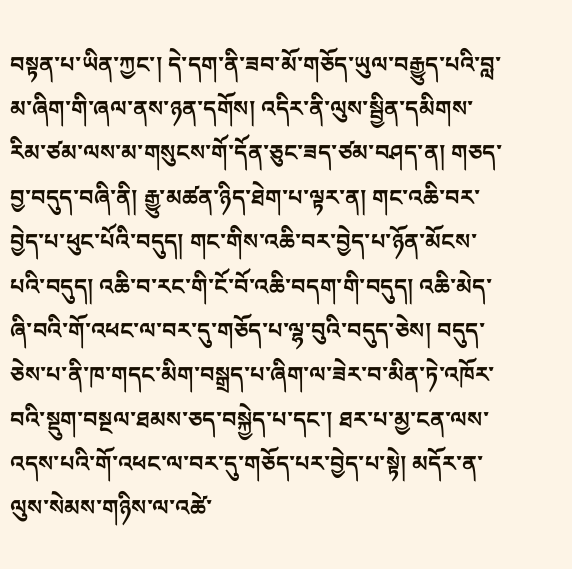བསྟན་པ་ཡིན་ཀྱང་། དེ་དག་ནི་ཟབ་མོ་གཅོད་ཡུལ་བརྒྱུད་པའི་བླ་མ་ཞིག་གི་ཞལ་ནས་ཉན་དགོས། འདིར་ནི་ལུས་སྦྱིན་དམིགས་རིམ་ཙམ་ལས་མ་གསུངས་གོ་དོན་ཅུང་ཟད་ཙམ་བཤད་ན། གཅད་བྱ་བདུད་བཞི་ནི། རྒྱུ་མཚན་ཉིད་ཐེག་པ་ལྟར་ན། གང་འཆི་བར་བྱེད་པ་ཕུང་པོའི་བདུད། གང་གིས་འཆི་བར་བྱེད་པ་ཉོན་མོངས་པའི་བདུད། འཆི་བ་རང་གི་ངོ་བོ་འཆི་བདག་གི་བདུད། འཆི་མེད་ཞི་བའི་གོ་འཕང་ལ་བར་དུ་གཅོད་པ་ལྷ་བུའི་བདུད་ཅེས། བདུད་ཅེས་པ་ནི་ཁ་གདང་མིག་བསྒྲད་པ་ཞིག་ལ་ཟེར་བ་མིན་ཏེ་འཁོར་བའི་སྡུག་བསྔལ་ཐམས་ཅད་བསྐྱེད་པ་དང་། ཐར་པ་མྱ་ངན་ལས་འདས་པའི་གོ་འཕང་ལ་བར་དུ་གཅོད་པར་བྱེད་པ་སྟེ། མདོར་ན་ལུས་སེམས་གཉིས་ལ་འཚེ་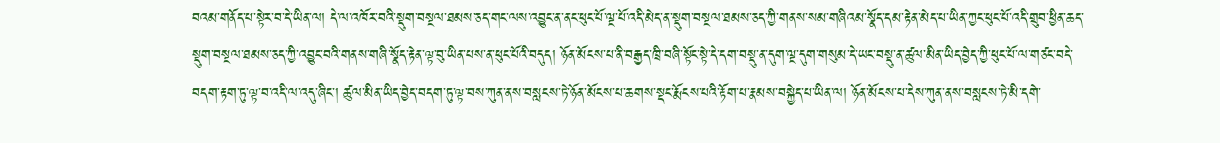བའམ་གནོད་པ་སྟེར་བ་དེ་ཡིན་ལ། དེ་ལ་འཁོར་བའི་སྡུག་བསྔལ་ཐམས་ཅད་གང་ལས་འབྱུང་ན་ནང་ཕུང་པོ་ལྔ་པོ་འདི་མེད་ན་སྡུག་བསྔལ་ཐམས་ཅད་ཀྱི་གནས་སམ་གཞིའམ་སྣོད་དམ་རྟེན་མེད་པ་ཡིན་ཀྱང་ཕུང་པོ་འདི་གྲུབ་ཕྱིན་ཆད་སྡུག་བསྔལ་ཐམས་ཅད་ཀྱི་འབྱུང་བའི་གནས་གཞི་སྣོད་རྟེན་ལྟ་བུ་ཡིན་པས་ན་ཕུང་པོའི་བདུད། ཉོན་མོངས་པ་ནི་བརྒྱད་ཁྲི་བཞི་སྟོང་སྟེ་དེ་དག་བསྡུ་ན་དུག་ལྔ་དུག་གསུམ་དེ་ཡང་བསྡུ་ན་ཚུལ་མིན་ཡིད་བྱེད་ཀྱི་ཕུང་པོ་ལ་གཙང་བདེ་བདག་རྟག་ཏུ་ལྟ་བ་འདི་ལ་འདུ་ཞིང་། ཚུལ་མིན་ཡིད་བྱེད་བདག་ཏུ་ལྟ་བས་ཀུན་ནས་བསླངས་ཏེ་ཉོན་མོངས་པ་ཆགས་སྡང་རྨོངས་པའི་རྟོག་པ་རྣམས་བསྐྱེད་པ་ཡིན་ལ། ཉོན་མོངས་པ་དེས་ཀུན་ནས་བསླངས་ཏེ་མི་དགེ་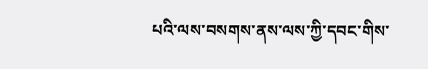པའི་ལས་བསགས་ནས་ལས་ཀྱི་དབང་གིས་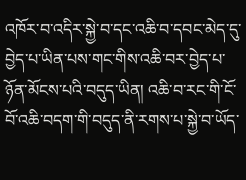འཁོར་བ་འདིར་སྐྱེ་བ་དང་འཆི་བ་དབང་མེད་དུ་བྱེད་པ་ཡིན་པས་གང་གིས་འཆི་བར་བྱེད་པ་ཉོན་མོངས་པའི་བདུད་ཡིན། འཆི་བ་རང་གི་ངོ་བོ་འཆི་བདག་གི་བདུད་ནི་རགས་པ་སྐྱེ་བ་ཡོད་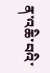ན་འཆི་བའི་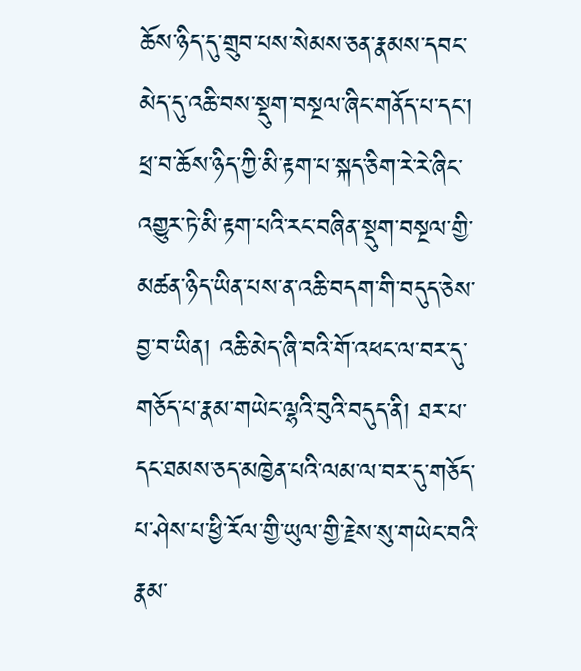ཆོས་ཉིད་དུ་གྲུབ་པས་སེམས་ཅན་རྣམས་དབང་མེད་དུ་འཆི་བས་སྡུག་བསྔལ་ཞིང་གནོད་པ་དང་། ཕྲ་བ་ཆོས་ཉིད་ཀྱི་མི་རྟག་པ་སྐད་ཅིག་རེ་རེ་ཞིང་འགྱུར་ཏེ་མི་རྟག་པའི་རང་བཞིན་སྡུག་བསྔལ་གྱི་མཚན་ཉིད་ཡིན་པས་ན་འཆི་བདག་གི་བདུད་ཅེས་བྱ་བ་ཡིན། འཆི་མེད་ཞི་བའི་གོ་འཕང་ལ་བར་དུ་གཅོད་པ་རྣམ་གཡེང་ལྷའི་བུའི་བདུད་ནི། ཐར་པ་དང་ཐམས་ཅད་མཁྱེན་པའི་ལམ་ལ་བར་དུ་གཅོད་པ་ཤེས་པ་ཕྱི་རོལ་གྱི་ཡུལ་གྱི་རྗེས་སུ་གཡེང་བའི་རྣམ་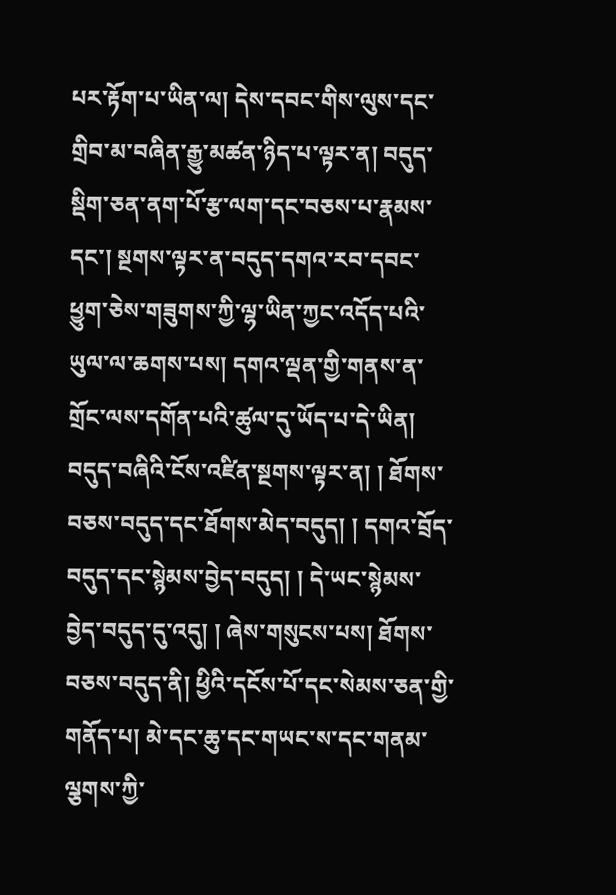པར་རྟོག་པ་ཡིན་ལ། དེས་དབང་གིས་ལུས་དང་གྲིབ་མ་བཞིན་རྒྱུ་མཚན་ཉིད་པ་ལྟར་ན། བདུད་སྡིག་ཅན་ནག་པོ་རྩ་ལག་དང་བཅས་པ་རྣམས་དང་། སྔགས་ལྟར་ན་བདུད་དགའ་རབ་དབང་ཕྱུག་ཅེས་གཟུགས་ཀྱི་ལྷ་ཡིན་ཀྱང་འདོད་པའི་ཡུལ་ལ་ཆགས་པས། དགའ་ལྡན་གྱི་གནས་ན་གྲོང་ལས་དགོན་པའི་ཚུལ་དུ་ཡོད་པ་དེ་ཡིན། བདུད་བཞིའི་ངོས་འཛིན་སྔགས་ལྟར་ན། ། ཐོགས་བཅས་བདུད་དང་ཐོགས་མེད་བདུད། ། དགའ་བྲོད་བདུད་དང་སྙེམས་བྱེད་བདུད། ། དེ་ཡང་སྙེམས་བྱེད་བདུད་དུ་འདུ། ། ཞེས་གསུངས་པས། ཐོགས་བཅས་བདུད་ནི། ཕྱིའི་དངོས་པོ་དང་སེམས་ཅན་གྱི་གནོད་པ། མེ་དང་ཆུ་དང་གཡང་ས་དང་གནམ་ལྕགས་ཀྱི་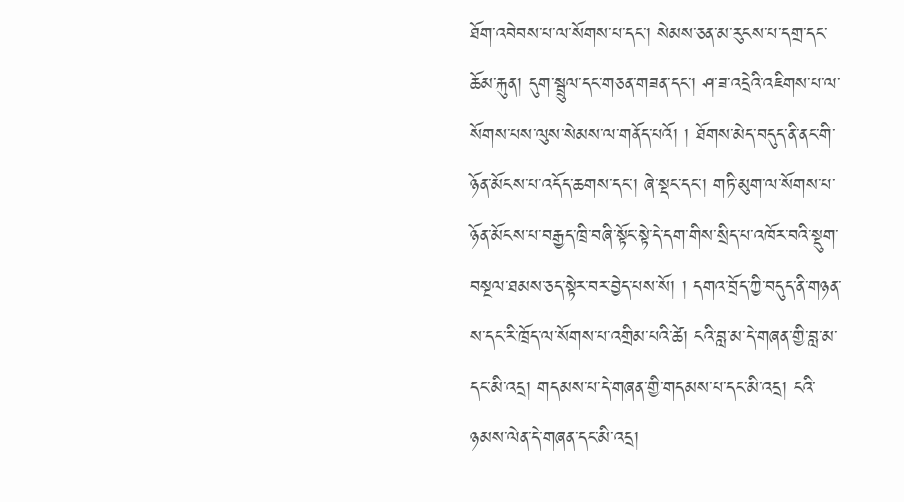ཐོག་འབེབས་པ་ལ་སོགས་པ་དང་། སེམས་ཅན་མ་རུངས་པ་དགྲ་དང་ཆོམ་རྐུན། དུག་སྦྲུལ་དང་གཅན་གཟན་དང་། ཤ་ཟ་འདྲེའི་འཇིགས་པ་ལ་སོགས་པས་ལུས་སེམས་ལ་གནོད་པའོ། ། ཐོགས་མེད་བདུད་ནི་ནང་གི་ཉོན་མོངས་པ་འདོད་ཆགས་དང་། ཞེ་སྡང་དང་། གཏི་མུག་ལ་སོགས་པ་ཉོན་མོངས་པ་བརྒྱད་ཁྲི་བཞི་སྟོང་སྟེ་དེ་དག་གིས་སྲིད་པ་འཁོར་བའི་སྡུག་བསྔལ་ཐམས་ཅད་སྟེར་བར་བྱེད་པས་སོ། ། དགའ་བྲོད་ཀྱི་བདུད་ནི་གཉན་ས་དང་རི་ཁྲོད་ལ་སོགས་པ་འགྲིམ་པའི་ཚེ། ངའི་བླ་མ་དེ་གཞན་གྱི་བླ་མ་དང་མི་འདྲ། གདམས་པ་དེ་གཞན་གྱི་གདམས་པ་དང་མི་འདྲ། ངའི་ཉམས་ལེན་དེ་གཞན་དང་མི་འདྲ།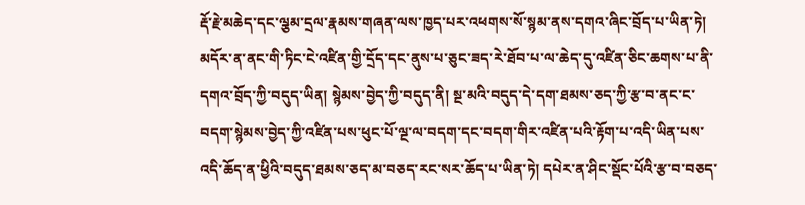རྡོ་རྗེ་མཆེད་དང་ལྕམ་དྲལ་རྣམས་གཞན་ལས་ཁྱད་པར་འཕགས་སོ་སྙམ་ནས་དགའ་ཞིང་བྲོད་པ་ཡིན་ཏེ། མདོར་ན་ནང་གི་ཏིང་ངེ་འཛིན་གྱི་དྲོད་དང་ནུས་པ་ཅུང་ཟད་རེ་ཐོབ་པ་ལ་ཆེད་དུ་འཛིན་ཅིང་ཆགས་པ་ནི་དགའ་བྲོད་ཀྱི་བདུད་ཡིན། སྙེམས་བྱེད་ཀྱི་བདུད་ནི། སྔ་མའི་བདུད་དེ་དག་ཐམས་ཅད་ཀྱི་རྩ་བ་ནང་ང་བདག་སྙེམས་བྱེད་ཀྱི་འཛིན་པས་ཕུང་པོ་ལྔ་ལ་བདག་དང་བདག་གིར་འཛིན་པའི་རྟོག་པ་འདི་ཡིན་པས་འདི་ཆོད་ན་ཕྱིའི་བདུད་ཐམས་ཅད་མ་བཅད་རང་སར་ཆོད་པ་ཡིན་ཏེ། དཔེར་ན་ཤིང་སྡོང་པོའི་རྩ་བ་བཅད་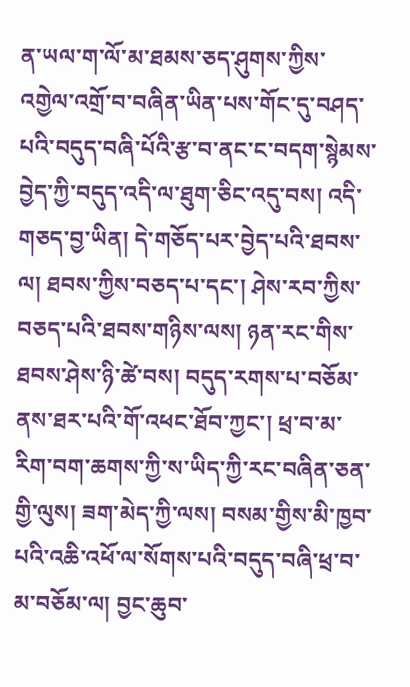ན་ཡལ་ག་ལོ་མ་ཐམས་ཅད་ཤུགས་ཀྱིས་འགྱེལ་འགྲོ་བ་བཞིན་ཡིན་པས་གོང་དུ་བཤད་པའི་བདུད་བཞི་པོའི་རྩ་བ་ནང་ང་བདག་སྙེམས་བྱེད་ཀྱི་བདུད་འདི་ལ་ཐུག་ཅིང་འདུ་བས། འདི་གཅད་བྱ་ཡིན། དེ་གཅོད་པར་བྱེད་པའི་ཐབས་ལ། ཐབས་ཀྱིས་བཅད་པ་དང་། ཤེས་རབ་ཀྱིས་བཅད་པའི་ཐབས་གཉིས་ལས། ཉན་རང་གིས་ཐབས་ཤེས་ཉི་ཚེ་བས། བདུད་རགས་པ་བཅོམ་ནས་ཐར་པའི་གོ་འཕང་ཐོབ་ཀྱང་། ཕྲ་བ་མ་རིག་བག་ཆགས་ཀྱི་ས་ཡིད་ཀྱི་རང་བཞིན་ཅན་གྱི་ལུས། ཟག་མེད་ཀྱི་ལས། བསམ་གྱིས་མི་ཁྱབ་པའི་འཆི་འཕོ་ལ་སོགས་པའི་བདུད་བཞི་ཕྲ་བ་མ་བཅོམ་ལ། བྱང་ཆུབ་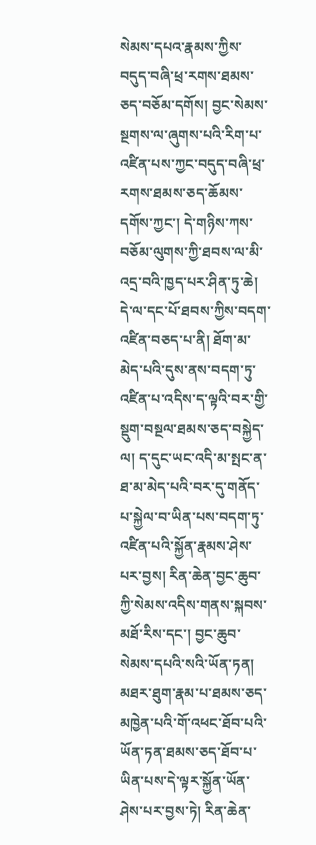སེམས་དཔའ་རྣམས་ཀྱིས་བདུད་བཞི་ཕྲ་རགས་ཐམས་ཅད་བཅོམ་དགོས། བྱང་སེམས་སྔགས་ལ་ཞུགས་པའི་རིག་པ་འཛིན་པས་ཀྱང་བདུད་བཞི་ཕྲ་རགས་ཐམས་ཅད་ཆོམས་དགོས་ཀྱང་། དེ་གཉིས་ཀས་བཅོམ་ལུགས་ཀྱི་ཐབས་ལ་མི་འདྲ་བའི་ཁྱད་པར་ཤིན་ཏུ་ཆེ། དེ་ལ་དང་པོ་ཐབས་ཀྱིས་བདག་འཛིན་བཅད་པ་ནི། ཐོག་མ་མེད་པའི་དུས་ནས་བདག་ཏུ་འཛིན་པ་འདིས་ད་ལྟའི་བར་གྱི་སྡུག་བསྔལ་ཐམས་ཅད་བསྐྱེད་ལ། ད་དུང་ཡང་འདི་མ་སྤང་ན་ཐ་མ་མེད་པའི་བར་དུ་གནོད་པ་སྐྱེལ་བ་ཡིན་པས་བདག་ཏུ་འཛིན་པའི་སྐྱོན་རྣམས་ཤེས་པར་བྱས། རིན་ཆེན་བྱང་ཆུབ་ཀྱི་སེམས་འདིས་གནས་སྐབས་མཐོ་རིས་དང་། བྱང་ཆུབ་སེམས་དཔའི་སའི་ཡོན་ཏན། མཐར་ཐུག་རྣམ་པ་ཐམས་ཅད་མཁྱེན་པའི་གོ་འཕང་ཐོབ་པའི་ཡོན་ཏན་ཐམས་ཅད་ཐོབ་པ་ཡིན་པས་དེ་ལྟར་སྐྱོན་ཡོན་ཤེས་པར་བྱས་ཏེ། རིན་ཆེན་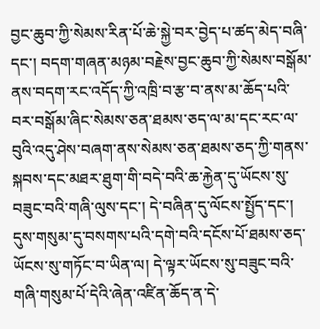བྱང་ཆུབ་ཀྱི་སེམས་རིན་པོ་ཆེ་སྐྱེ་བར་བྱེད་པ་ཚད་མེད་བཞི་དང་། བདག་གཞན་མཉམ་བརྗེས་བྱང་ཆུབ་ཀྱི་སེམས་བསྒོམ་ནས་བདག་རང་འདོད་ཀྱི་འཁྲི་བ་རྩ་བ་ནས་མ་ཆོད་པའི་བར་བསྒོམ་ཞིང་སེམས་ཅན་ཐམས་ཅད་ལ་མ་དང་རང་ལ་བུའི་འདུ་ཤེས་བཞག་ནས་སེམས་ཅན་ཐམས་ཅད་ཀྱི་གནས་སྐབས་དང་མཐར་ཐུག་གི་བདེ་བའི་ཆ་རྐྱེན་དུ་ཡོངས་སུ་བཟུང་བའི་གཞི་ལུས་དང་། དེ་བཞིན་དུ་ལོངས་སྤྱོད་དང་། དུས་གསུམ་དུ་བསགས་པའི་དགེ་བའི་དངོས་པོ་ཐམས་ཅད་ཡོངས་སུ་གཏོང་བ་ཡིན་ལ། དེ་ལྟར་ཡོངས་སུ་བཟུང་བའི་གཞི་གསུམ་པོ་དེའི་ཞེན་འཛིན་ཆོད་ན་དེ་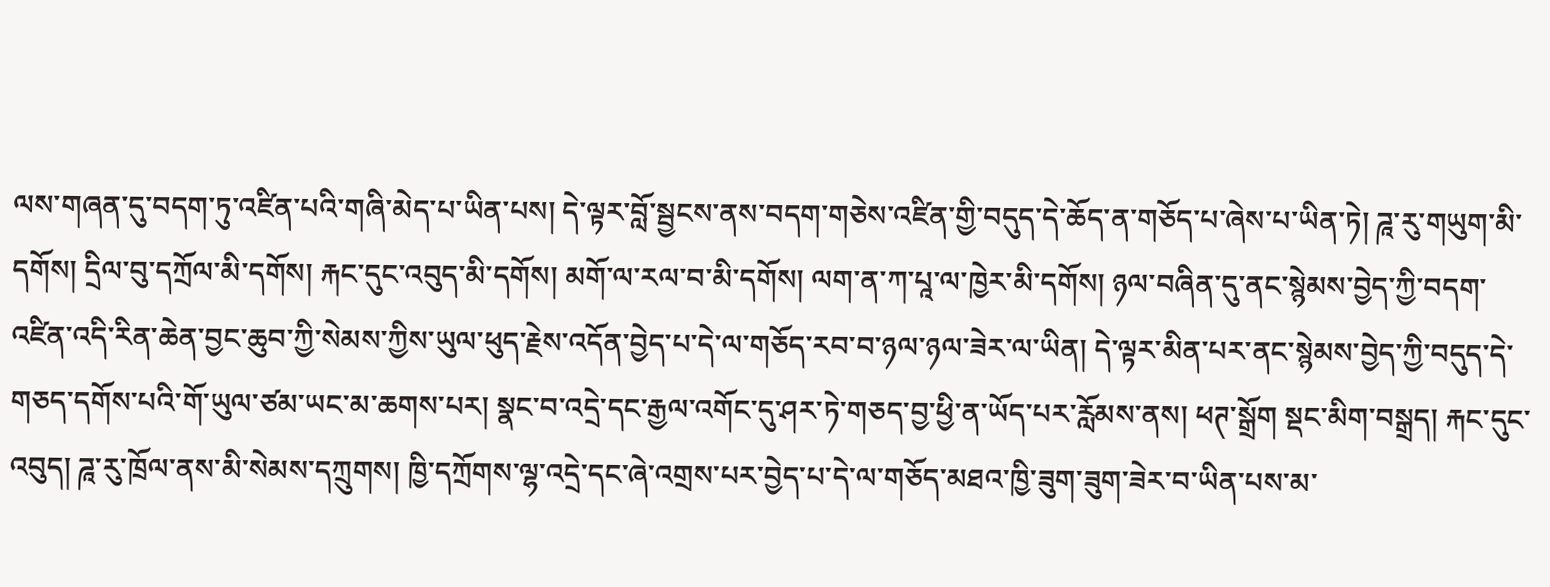ལས་གཞན་དུ་བདག་ཏུ་འཛིན་པའི་གཞི་མེད་པ་ཡིན་པས། དེ་ལྟར་བློ་སྦྱངས་ནས་བདག་གཅེས་འཛིན་གྱི་བདུད་དེ་ཆོད་ན་གཅོད་པ་ཞེས་པ་ཡིན་ཏེ། ཌཱ་རུ་གཡུག་མི་དགོས། དྲིལ་བུ་དཀྲོལ་མི་དགོས། རྐང་དུང་འབུད་མི་དགོས། མགོ་ལ་རལ་བ་མི་དགོས། ལག་ན་ཀ་པཱ་ལ་ཁྱེར་མི་དགོས། ཉལ་བཞིན་དུ་ནང་སྙེམས་བྱེད་ཀྱི་བདག་འཛིན་འདི་རིན་ཆེན་བྱང་ཆུབ་ཀྱི་སེམས་ཀྱིས་ཡུལ་ཕུད་རྗེས་འདོན་བྱེད་པ་དེ་ལ་གཅོད་རབ་བ་ཉལ་ཉལ་ཟེར་ལ་ཡིན། དེ་ལྟར་མིན་པར་ནང་སྙེམས་བྱེད་ཀྱི་བདུད་དེ་གཅད་དགོས་པའི་གོ་ཡུལ་ཙམ་ཡང་མ་ཆགས་པར། སྣང་བ་འདྲེ་དང་རྒྱལ་འགོང་དུ་ཤར་ཏེ་གཅད་བྱ་ཕྱི་ན་ཡོད་པར་རློམས་ནས། ཕཊ་སྒྲོག སྡང་མིག་བསྒྲད། རྐང་དུང་འབུད། ཌཱ་རུ་ཁྲོལ་ནས་མི་སེམས་དཀྲུགས། ཁྱི་དཀྲོགས་ལྷ་འདྲེ་དང་ཞེ་འགྲས་པར་བྱེད་པ་དེ་ལ་གཅོད་མཐའ་ཁྱི་ཟུག་ཟུག་ཟེར་བ་ཡིན་པས་མ་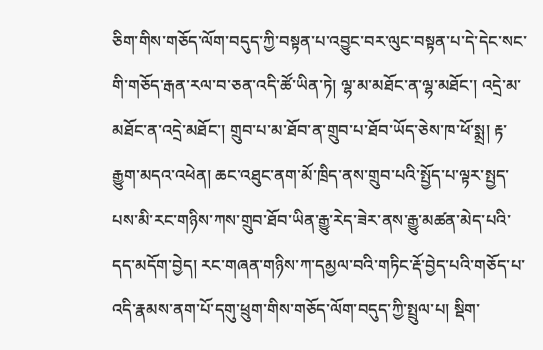ཅིག་གིས་གཅོད་ལོག་བདུད་ཀྱི་བསྟན་པ་འབྱུང་བར་ལུང་བསྟན་པ་དེ་དེང་སང་གི་གཅོད་རྒན་རལ་བ་ཅན་འདི་ཚོ་ཡིན་ཏེ། ལྷ་མ་མཐོང་ན་ལྷ་མཐོང་། འདྲེ་མ་མཐོང་ན་འདྲེ་མཐོང་། གྲུབ་པ་མ་ཐོབ་ན་གྲུབ་པ་ཐོབ་ཡོད་ཅེས་ཁ་ཕོ་སྨྲ། རྟ་རྒྱུག་མདའ་འཕེན། ཆང་འཐུང་ནག་མོ་ཁྲིད་ནས་གྲུབ་པའི་སྤྱོད་པ་ལྟར་སྤྱད་པས་མི་རང་གཉིས་ཀས་གྲུབ་ཐོབ་ཡིན་རྒྱུ་རེད་ཟེར་ནས་རྒྱུ་མཚན་མེད་པའི་དད་མདོག་བྱེད། རང་གཞན་གཉིས་ཀ་དམྱལ་བའི་གཏིང་རྡོ་བྱེད་པའི་གཅོད་པ་འདི་རྣམས་ནག་པོ་དགུ་ཕྲུག་གིས་གཅོད་ལོག་བདུད་ཀྱི་སྤྲུལ་པ། སྡིག་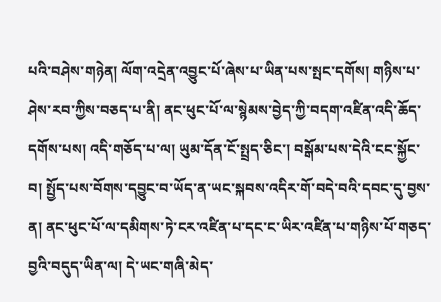པའི་བཤེས་གཉེན། ལོག་འདྲེན་འབྱུང་པོ་ཞེས་པ་ཡིན་པས་སྤང་དགོས། གཉིས་པ་ཤེས་རབ་ཀྱིས་བཅད་པ་ནི། ནང་ཕུང་པོ་ལ་སྙེམས་བྱེད་ཀྱི་བདག་འཛིན་འདི་ཆོད་དགོས་པས། འདི་གཅོད་པ་ལ། ཡུམ་དོན་ངོ་སྤྲད་ཅིང་། བསྒོམ་པས་དེའི་ངང་སྐྱོང་བ། སྤྱོད་པས་བོགས་དབྱུང་བ་ཡོད་ན་ཡང་སྐབས་འདིར་གོ་བདེ་བའི་དབང་དུ་བྱས་ན། ནང་ཕུང་པོ་ལ་དམིགས་ཏེ་ངར་འཛིན་པ་དང་ང་ཡིར་འཛིན་པ་གཉིས་པོ་གཅད་བྱའི་བདུད་ཡིན་ལ། དེ་ཡང་གཞི་མེད་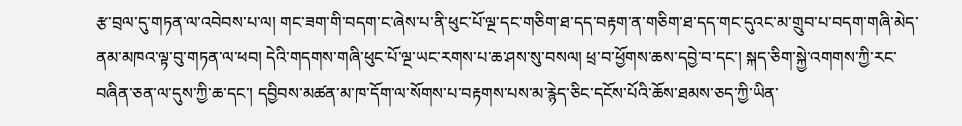རྩ་བྲལ་དུ་གཏན་ལ་འབེབས་པ་ལ། གང་ཟག་གི་བདག་ང་ཞེས་པ་ནི་ཕུང་པོ་ལྔ་དང་གཅིག་ཐ་དད་བརྟག་ན་གཅིག་ཐ་དད་གང་དུའང་མ་གྲུབ་པ་བདག་གཞི་མེད་ནམ་མཁའ་ལྟ་བུ་གཏན་ལ་ཕབ། དེའི་གདགས་གཞི་ཕུང་པོ་ལྔ་ཡང་རགས་པ་ཆ་ཤས་སུ་བསལ། ཕྲ་བ་ཕྱོགས་ཆས་དབྱེ་བ་དང་། སྐད་ཅིག་སྐྱེ་འགགས་ཀྱི་རང་བཞིན་ཅན་ལ་དུས་ཀྱི་ཆ་དང་། དབྱིབས་མཚན་མ་ཁ་དོག་ལ་སོགས་པ་བརྟགས་པས་མ་རྙེད་ཅིང་དངོས་པོའི་ཆོས་ཐམས་ཅད་ཀྱི་ཡིན་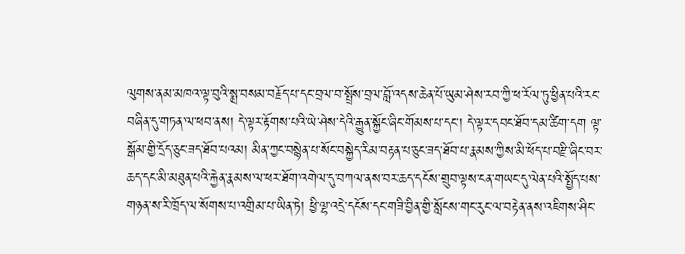ལུགས་ནམ་མཁའ་ལྟ་བུའི་སྨྲ་བསམ་བརྗོད་པ་དང་བྲལ་བ་སྤྲོས་བྲལ་བློ་འདས་ཆེན་པོ་ཡུམ་ཤེས་རབ་ཀྱི་ཕ་རོལ་ཏུ་ཕྱིན་པའི་རང་བཞིན་དུ་གཏན་ལ་ཕབ་ནས། དེ་ལྟར་རྟོགས་པའི་ཡེ་ཤེས་དེའི་རྒྱུན་སྐྱོང་ཞིང་གོམས་པ་དང་། དེ་ལྟར་དབང་ཐོབ་དམ་ཚིག་དག ལྟ་སྒོམ་གྱི་དྲོད་ཅུང་ཟད་ཐོབ་པའམ། མིན་ཀྱང་བསྙེན་པ་སོང་བསྐྱེད་རིམ་བརྟན་པ་ཅུང་ཟད་ཐོབ་པ་རྣམས་ཀྱིས་མི་ཕོད་པ་བརྫི་ཞིང་བར་ཆད་དང་མི་མཐུན་པའི་རྐྱེན་རྣམས་ལ་ཕར་ཐོག་འགེལ་དུ་བཀལ་ནས་བར་ཆད་དངོས་གྲུབ་ལྟས་ངན་གཡང་དུ་ལེན་པའི་སྤྱོད་པས་གཉན་ས་རི་ཁྲོད་ལ་སོགས་པ་འགྲིམ་པ་ཡིན་ཏེ། ཕྱི་ལྷ་འདྲེ་དངོས་དང་གཟི་བྱིན་གྱི་སློངས་གང་རུང་ལ་བརྟེན་ནས་འཇིགས་ཤིང་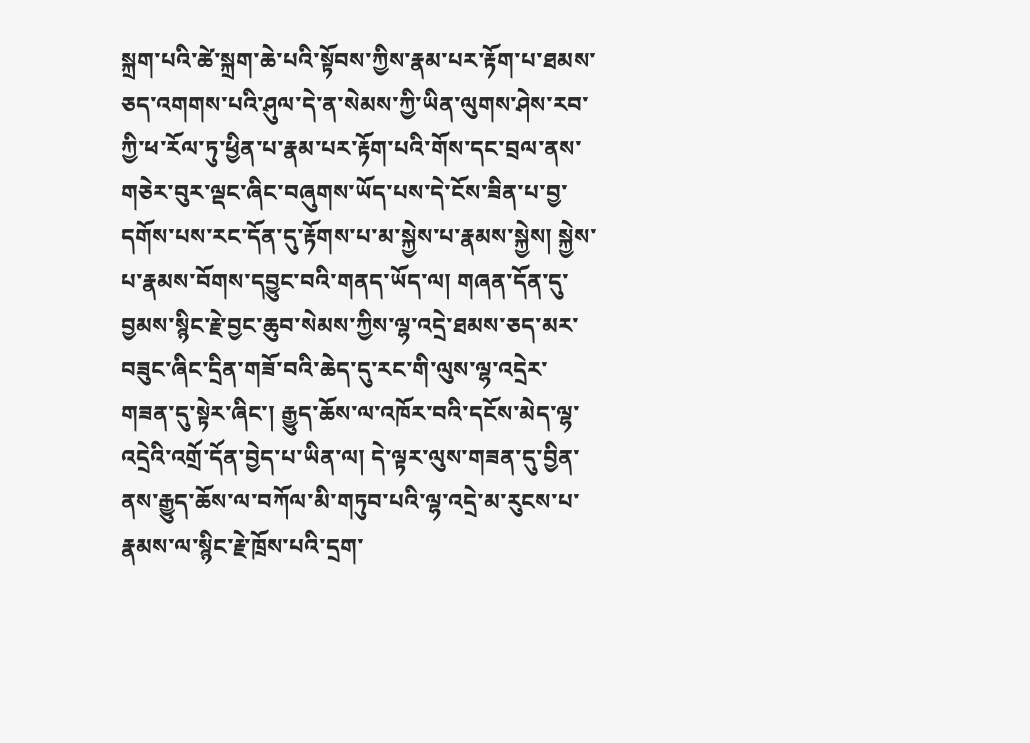སྐྲག་པའི་ཚེ་སྐྲག་ཆེ་པའི་སྟོབས་ཀྱིས་རྣམ་པར་རྟོག་པ་ཐམས་ཅད་འགགས་པའི་ཤུལ་དེ་ན་སེམས་ཀྱི་ཡིན་ལུགས་ཤེས་རབ་ཀྱི་ཕ་རོལ་ཏུ་ཕྱིན་པ་རྣམ་པར་རྟོག་པའི་གོས་དང་བྲལ་ནས་གཅེར་བུར་ལྡང་ཞིང་བཞུགས་ཡོད་པས་དེ་ངོས་ཟིན་པ་བྱ་དགོས་པས་རང་དོན་དུ་རྟོགས་པ་མ་སྐྱེས་པ་རྣམས་སྐྱེས། སྐྱེས་པ་རྣམས་བོགས་དབྱུང་བའི་གནད་ཡོད་ལ། གཞན་དོན་དུ་བྱམས་སྙིང་རྗེ་བྱང་ཆུབ་སེམས་ཀྱིས་ལྷ་འདྲེ་ཐམས་ཅད་མར་བཟུང་ཞིང་དྲིན་གཟོ་བའི་ཆེད་དུ་རང་གི་ལུས་ལྷ་འདྲེར་གཟན་དུ་སྟེར་ཞིང་། རྒྱུད་ཆོས་ལ་འཁོར་བའི་དངོས་མེད་ལྷ་འདྲེའི་འགྲོ་དོན་བྱེད་པ་ཡིན་ལ། དེ་ལྟར་ལུས་གཟན་དུ་བྱིན་ནས་རྒྱུད་ཆོས་ལ་བཀོལ་མི་གཏུབ་པའི་ལྷ་འདྲེ་མ་རུངས་པ་རྣམས་ལ་སྙིང་རྗེ་ཁྲོས་པའི་དྲག་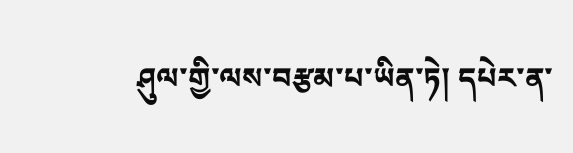ཤུལ་གྱི་ལས་བརྩམ་པ་ཡིན་ཏེ། དཔེར་ན་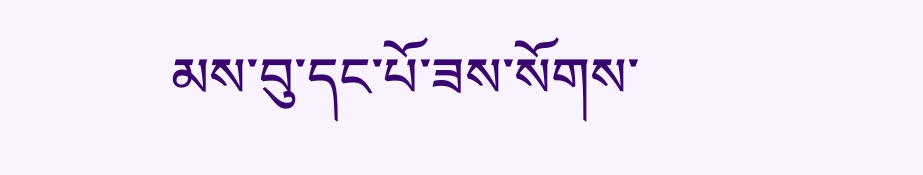མས་བུ་དང་པོ་ཟས་སོགས་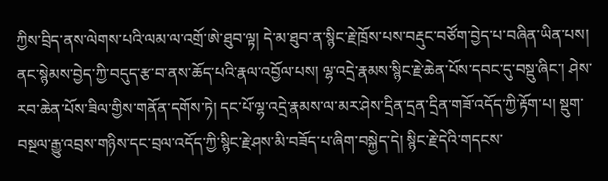ཀྱིས་བྲིད་ནས་ལེགས་པའི་ལམ་ལ་འགྲོ་ཨེ་ཐུབ་ལྟ། དེ་མ་ཐུབ་ན་སྙིང་རྗེ་ཁྲོས་པས་བརྡུང་བཙོག་བྱེད་པ་བཞིན་ཡིན་པས། ནང་སྙེམས་བྱེད་ཀྱི་བདུད་རྩ་བ་ནས་ཆོད་པའི་རྣལ་འབྱོལ་པས། ལྷ་འདྲེ་རྣམས་སྙིང་རྗེ་ཆེན་པོས་དབང་དུ་བསྡུ་ཞིང་། ཤེས་རབ་ཆེན་པོས་ཟིལ་གྱིས་གནོན་དགོས་ཏེ། དང་པོ་ལྷ་འདྲེ་རྣམས་ལ་མར་ཤེས་དྲིན་དྲན་དྲིན་གཟོ་འདོད་ཀྱི་རྟོག་པ། སྡུག་བསྔལ་རྒྱུ་འབྲས་གཉིས་དང་བྲལ་འདོད་ཀྱི་སྙིང་རྗེ་ཤས་མི་བཟོད་པ་ཞིག་བསྐྱེད་དེ། སྙིང་རྗེ་དེའི་གདངས་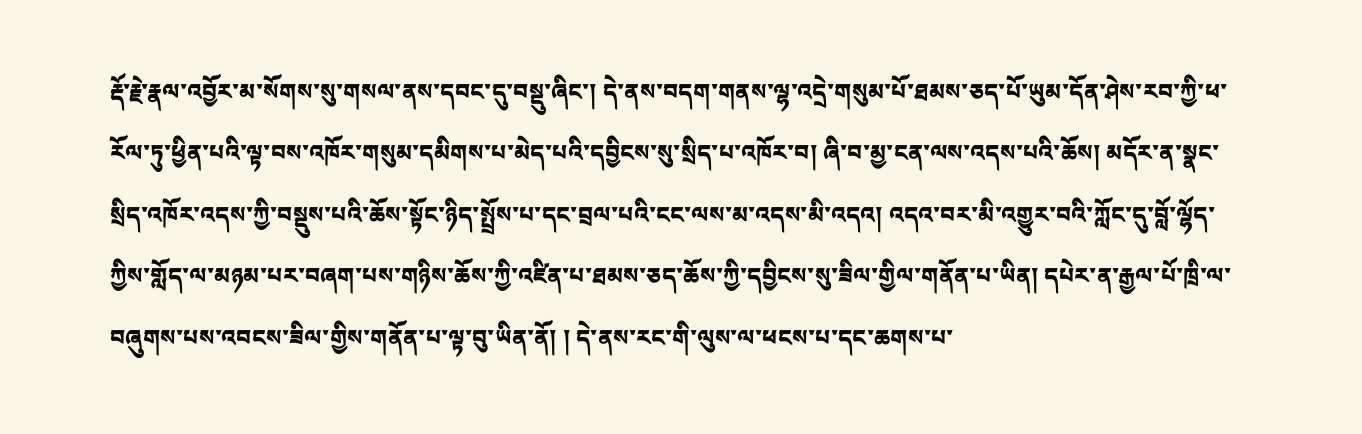རྡོ་རྗེ་རྣལ་འབྱོར་མ་སོགས་སུ་གསལ་ནས་དབང་དུ་བསྡུ་ཞིང་། དེ་ནས་བདག་གནས་ལྷ་འདྲེ་གསུམ་པོ་ཐམས་ཅད་པོ་ཡུམ་དོན་ཤེས་རབ་ཀྱི་ཕ་རོལ་ཏུ་ཕྱིན་པའི་ལྟ་བས་འཁོར་གསུམ་དམིགས་པ་མེད་པའི་དབྱིངས་སུ་སྲིད་པ་འཁོར་བ། ཞི་བ་མྱ་ངན་ལས་འདས་པའི་ཆོས། མདོར་ན་སྣང་སྲིད་འཁོར་འདས་ཀྱི་བསྡུས་པའི་ཆོས་སྟོང་ཉིད་སྤྲོས་པ་དང་བྲལ་པའི་ངང་ལས་མ་འདས་མི་འདའ། འདའ་བར་མི་འགྱུར་བའི་ཀློང་དུ་བློ་ལྷོད་ཀྱིས་གློད་ལ་མཉམ་པར་བཞག་པས་གཉིས་ཆོས་ཀྱི་འཛིན་པ་ཐམས་ཅད་ཆོས་ཀྱི་དབྱིངས་སུ་ཟིལ་གྱིལ་གནོན་པ་ཡིན། དཔེར་ན་རྒྱལ་པོ་ཁྲི་ལ་བཞུགས་པས་འབངས་ཟིལ་གྱིས་གནོན་པ་ལྟ་བུ་ཡིན་ནོ། ། དེ་ནས་རང་གི་ལུས་ལ་ཕངས་པ་དང་ཆགས་པ་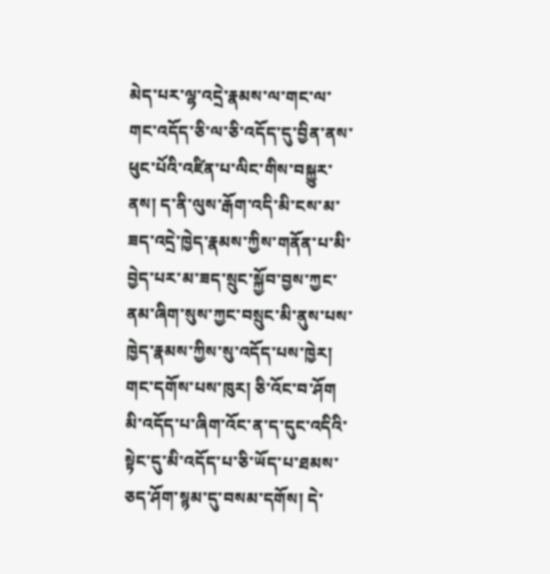མེད་པར་ལྷ་འདྲེ་རྣམས་ལ་གང་ལ་གང་འདོད་ཅི་ལ་ཅི་འདོད་དུ་བྱིན་ནས་ཕུང་པོའི་འཛིན་པ་ལིང་གིས་བསྐྱུར་ནས། ད་ནི་ལུས་རྒོག་འདི་མི་ངས་མ་ཟད་འདྲེ་ཁྱེད་རྣམས་ཀྱིས་གནོན་པ་མི་བྱེད་པར་མ་ཟད་སྲུང་སྐྱོབ་བྱས་ཀྱང་ནམ་ཞིག་སུས་ཀྱང་བསྲུང་མི་ནུས་པས་ཁྱེད་རྣམས་ཀྱིས་སུ་འདོད་པས་ཁྱེར། གང་དགོས་པས་ཁུར། ཅི་འོང་བ་ཤོག མི་འདོད་པ་ཞིག་འོང་ན་ད་དུང་འདིའི་སྟེང་དུ་མི་འདོད་པ་ཅི་ཡོད་པ་ཐམས་ཅད་ཤོག་སྙམ་དུ་བསམ་དགོས། དེ་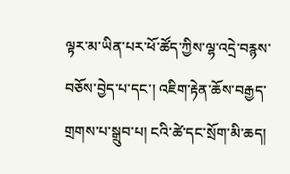ལྟར་མ་ཡིན་པར་ཕོ་ཚོད་ཀྱིས་ལྷ་འདྲེ་བརྙས་བཅོས་བྱེད་པ་དང་། འཇིག་རྟེན་ཆོས་བརྒྱད་གྲགས་པ་སྒྲུབ་པ། ངའི་ཚེ་དང་སྲོག་མི་ཆད།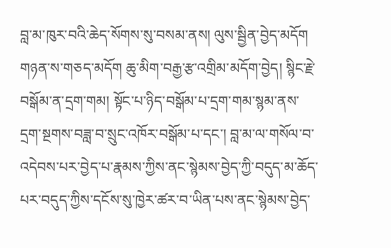བླ་མ་ཁུར་བའི་ཆེད་སོགས་སུ་བསམ་ནས། ལུས་སྦྱིན་བྱེད་མདོག གཉན་ས་གཅད་མདོག ཆུ་མིག་བརྒྱ་རྩ་འགྲིམ་མདོག་བྱེད། སྙིང་རྗེ་བསྒོམ་ན་དྲག་གམ། སྟོང་པ་ཉིད་བསྒོམ་པ་དྲག་གམ་སྙམ་ནས་དྲག་སྔགས་བཟླ་བ་སྲུང་འཁོར་བསྒོམ་པ་དང་། བླ་མ་ལ་གསོལ་བ་འདེབས་པར་བྱེད་པ་རྣམས་ཀྱིས་ནང་སྙེམས་བྱེད་ཀྱི་བདུད་མ་ཆོད་པར་བདུད་ཀྱིས་དངོས་སུ་ཁྱེར་ཚར་བ་ཡིན་པས་ནང་སྙེམས་བྱེད་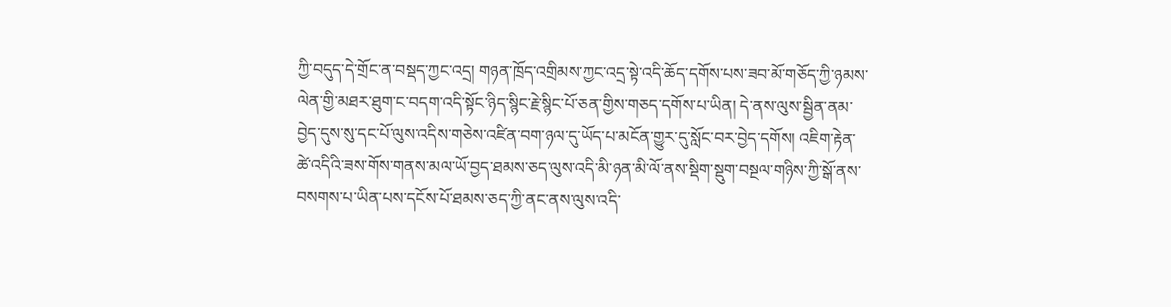ཀྱི་བདུད་དེ་གྲོང་ན་བསྡད་ཀྱང་འདྲ། གཉན་ཁྲོད་འགྲིམས་ཀྱང་འདྲ་སྟེ་འདི་ཆོད་དགོས་པས་ཟབ་མོ་གཅོད་ཀྱི་ཉམས་ལེན་གྱི་མཐར་ཐུག་ང་བདག་འདི་སྟོང་ཉིད་སྙིང་རྗེ་སྙིང་པོ་ཅན་གྱིས་གཅད་དགོས་པ་ཡིན། དེ་ནས་ལུས་སྦྱིན་ནམ་བྱེད་དུས་སུ་དང་པོ་ལུས་འདིས་གཅེས་འཛིན་བག་ཉལ་དུ་ཡོད་པ་མངོན་གྱུར་དུ་སློང་བར་བྱེད་དགོས། འཇིག་རྟེན་ཚེ་འདིའི་ཟས་གོས་གནས་མལ་ཡོ་བྱད་ཐམས་ཅད་ལུས་འདི་མི་ཉན་མི་ལོ་ནས་སྡིག་སྡུག་བསྔལ་གཉིས་ཀྱི་སྒོ་ནས་བསགས་པ་ཡིན་པས་དངོས་པོ་ཐམས་ཅད་ཀྱི་ནང་ནས་ལུས་འདི་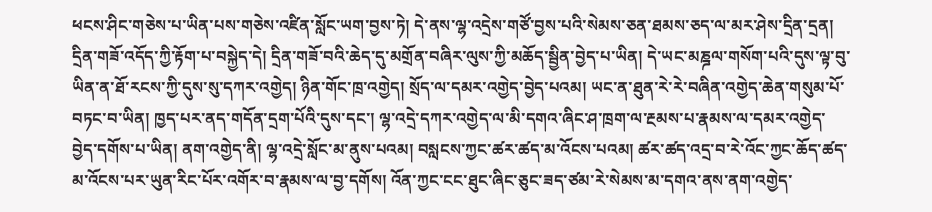ཕངས་ཤིང་གཅེས་པ་ཡིན་པས་གཅེས་འཛིན་སློང་ཡག་བྱས་ཏེ། དེ་ནས་ལྷ་འདྲེས་གཙོ་བྱས་པའི་སེམས་ཅན་ཐམས་ཅད་ལ་མར་ཤེས་དྲིན་དྲན། དྲིན་གཟོ་འདོད་ཀྱི་རྟོག་པ་བསྐྱེད་དེ། དྲིན་གཟོ་བའི་ཆེད་དུ་མགྲོན་བཞིར་ལུས་ཀྱི་མཆོད་སྦྱིན་བྱེད་པ་ཡིན། དེ་ཡང་མཎྜལ་གསོག་པའི་དུས་ལྟ་བུ་ཡིན་ན་ཐོ་རངས་ཀྱི་དུས་སུ་དཀར་འགྱེད། ཉིན་གོང་ཁྲ་འགྱེད། སྲོད་ལ་དམར་འགྱེད་བྱེད་པའམ། ཡང་ན་ཐུན་རེ་རེ་བཞིན་འགྱེད་ཆེན་གསུམ་པོ་བཏང་བ་ཡིན། ཁྱད་པར་ནད་གདོན་དྲག་པོའི་དུས་དང་། ལྷ་འདྲེ་དཀར་འགྱེད་ལ་མི་དགའ་ཞིང་ཤ་ཁྲག་ལ་རྔམས་པ་རྣམས་ལ་དམར་འགྱེད་བྱེད་དགོས་པ་ཡིན། ནག་འགྱེད་ནི། ལྷ་འདྲེ་སློང་མ་ནུས་པའམ། བསླངས་ཀྱང་ཚར་ཚད་མ་འོངས་པའམ། ཚར་ཚད་འདྲ་བ་རེ་འོང་ཀྱང་ཆོད་ཚད་མ་འོངས་པར་ཡུན་རིང་པོར་འགོར་བ་རྣམས་ལ་བྱ་དགོས། འོན་ཀྱང་ངང་ཐུང་ཞིང་ཅུང་ཟད་ཙམ་རེ་སེམས་མ་དགའ་ནས་ནག་འགྱེད་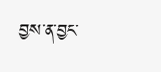བྱས་ན་བྱང་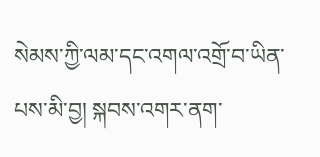སེམས་ཀྱི་ལམ་དང་འགལ་འགྲོ་བ་ཡིན་པས་མི་བྱ། སྐབས་འགར་ནག་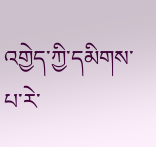འགྱེད་ཀྱི་དམིགས་པ་རེ་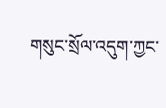གསུང་སྲོལ་འདུག་ཀྱང་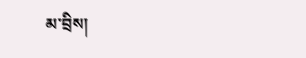མ་བྲིས།